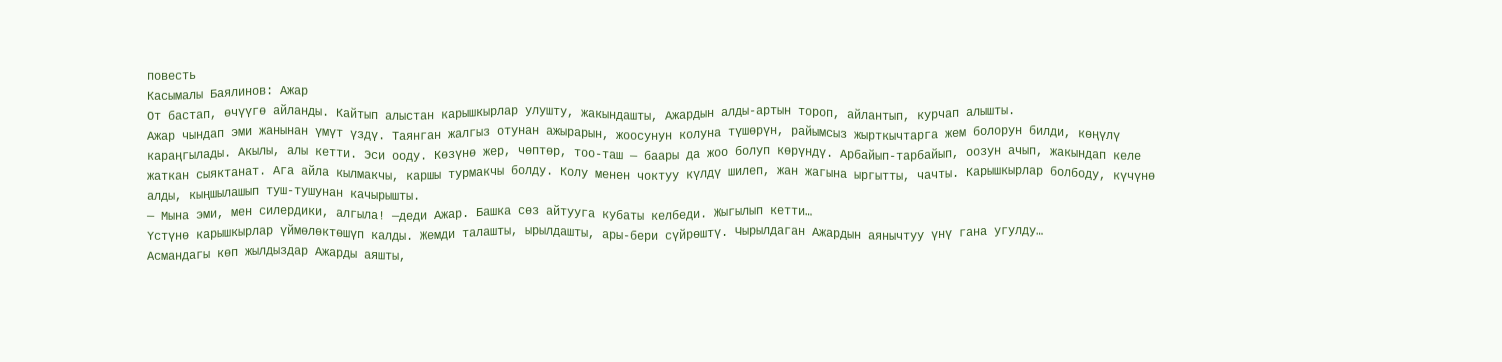повесть
Касымалы Баялинов: Ажар
От бастап, өчүүгө айланды. Кайтып алыстан карышкырлар улушту, жакындашты, Ажардын алды-артын тороп, айлантып, курчап алышты.
Ажар чындап эми жанынан үмүт үздү. Таянган жалгыз отунан ажырарын, жоосунун колуна түшөрүн, райымсыз жырткычтарга жем болорун билди, көңүлү караңгылады. Акылы, алы кетти. Эси ооду. Көзүнө жер, чөптөр, тоо-таш — баары да жоо болуп көрүндү. Арбайып-тарбайып, оозун ачып, жакындап келе жаткан сыяктанат. Ага айла кылмакчы, каршы турмакчы болду. Колу менен чоктуу күлдү шилеп, жан жагына ыргытты, чачты. Карышкырлар болбоду, күчүнө алды, кыңшылашып туш-тушунан качырышты.
— Мына эми, мен силердики, алгыла! —деди Ажар. Башка сөз айтууга кубаты келбеди. Жыгылып кетти…
Үстүнө карышкырлар үймөлөктөшүп калды. Жемди талашты, ырылдашты, ары-бери сүйрөштү. Чырылдаган Ажардын аянычтуу үнү гана угулду…
Асмандагы көп жылдыздар Ажарды аяшты,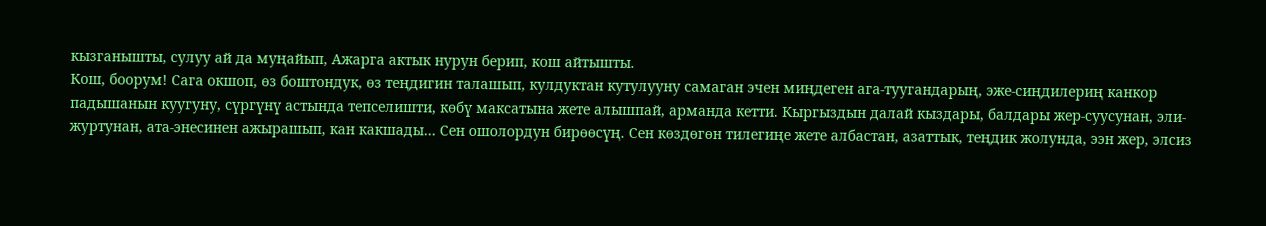кызганышты, сулуу ай да муңайып, Ажарга актык нурун берип, кош айтышты.
Кош, боорум! Сага окшоп, өз боштондук, өз теңдигин талашып, кулдуктан кутулууну самаган эчен миңдеген ага-туугандарың, эже-сиңдилериң канкор падышанын куугуну, сүргүнү астында тепселишти, көбү максатына жете алышпай, арманда кетти. Кыргыздын далай кыздары, балдары жер-суусунан, эли-журтунан, ата-энесинен ажырашып, кан какшады… Сен ошолордун бирөөсүң. Сен көздөгөн тилегиңе жете албастан, азаттык, теңдик жолунда, ээн жер, элсиз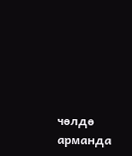чөлдө арманда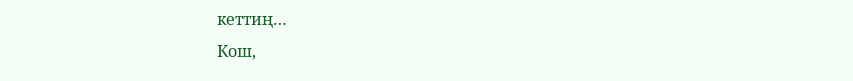кеттиң…
Кош,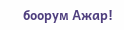боорум Ажар!